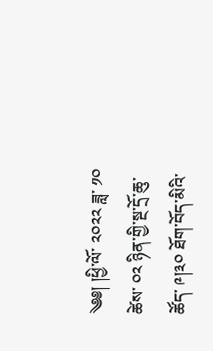༄༅། །ཕྱི་ལོ་ ༢༠༢༢ ཟླ་ ༡༠ ཚེས་ ༠༢ ཉིན་གྱི་སྔ་དྲོ་ཆུ་ཚོད་ ༩།༣༠ ཐོག་བོད་མིའི་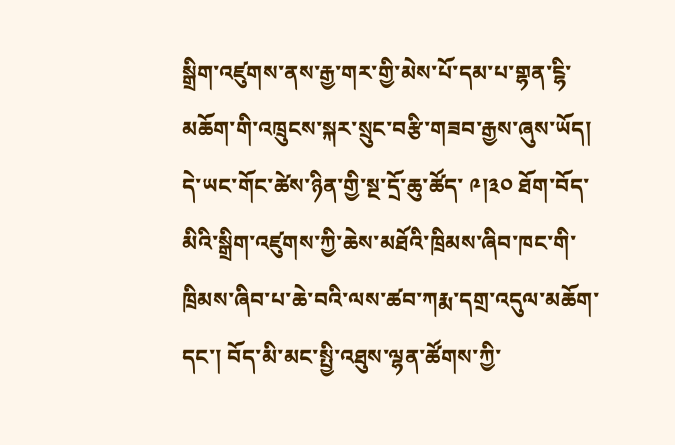སྒྲིག་འཛུགས་ནས་རྒྱ་གར་གྱི་མེས་པོ་དམ་པ་གྷན་ངྷི་མཆོག་གི་འཁྲུངས་སྐར་སྲུང་བརྩི་གཟབ་རྒྱས་ཞུས་ཡོད།
དེ་ཡང་གོང་ཚེས་ཉིན་གྱི་སྔ་དྲོ་ཆུ་ཚོད་ ༩།༣༠ ཐོག་བོད་མིའི་སྒྲིག་འཛུགས་ཀྱི་ཆེས་མཐོའི་ཁྲིམས་ཞིབ་ཁང་གི་ཁྲིམས་ཞིབ་པ་ཆེ་བའི་ལས་ཚབ་ཀརྨ་དགྲ་འདུལ་མཆོག་དང་། བོད་མི་མང་སྤྱི་འཐུས་ལྷན་ཚོགས་ཀྱི་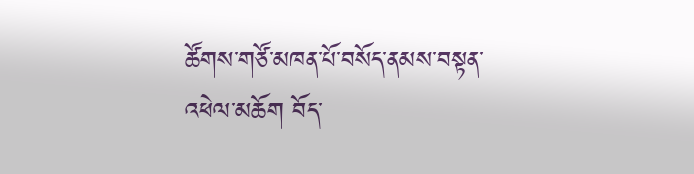ཚོགས་གཙོ་མཁན་པོ་བསོད་ནམས་བསྟན་འཕེལ་མཆོག བོད་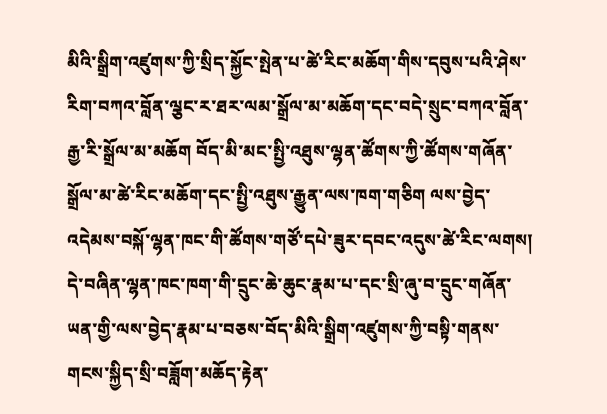མིའི་སྒྲིག་འཛུགས་ཀྱི་སྲིད་སྐྱོང་སྤེན་པ་ཚེ་རིང་མཆོག་གིས་དབུས་པའི་ཤེས་རིག་བཀའ་བློན་ལྕང་ར་ཐར་ལམ་སྒྲོལ་མ་མཆོག་དང་བདེ་སྲུང་བཀའ་བློན་རྒྱ་རི་སྒྲོལ་མ་མཆོག བོད་མི་མང་སྤྱི་འཐུས་ལྷན་ཚོགས་ཀྱི་ཚོགས་གཞོན་སྒྲོལ་མ་ཚེ་རིང་མཆོག་དང་སྤྱི་འཐུས་རྒྱུན་ལས་ཁག་གཅིག ལས་བྱེད་འདེམས་བསྐོ་ལྷན་ཁང་གི་ཚོགས་གཙོ་དཔེ་ཟུར་དབང་འདུས་ཚེ་རིང་ལགས། དེ་བཞིན་ལྷན་ཁང་ཁག་གི་དྲུང་ཆེ་ཆུང་རྣམ་པ་དང་སྲི་ཞུ་བ་དྲུང་གཞོན་ཡན་གྱི་ལས་བྱེད་རྣམ་པ་བཅས་བོད་མིའི་སྒྲིག་འཛུགས་ཀྱི་བསྟི་གནས་གངས་སྐྱིད་སྲི་བཟློག་མཆོད་རྟེན་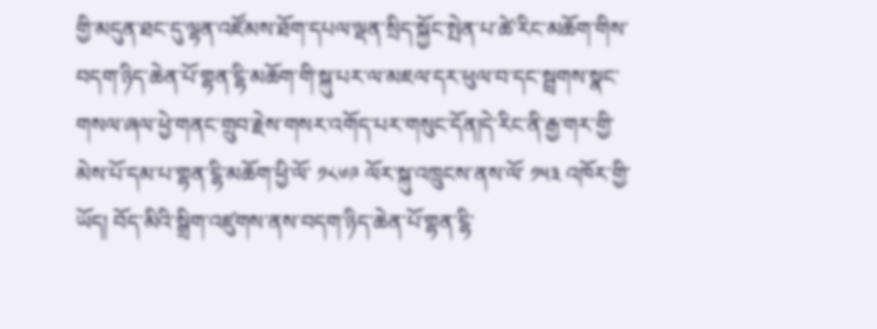གྱི་མདུན་ཐང་དུ་ལྷན་འཛོམས་ཐོག་དཔལ་ལྡན་སྲིད་སྐྱོང་སྤེན་པ་ཚེ་རིང་མཆོག་གིས་བདག་ཉིད་ཆེན་པོ་གྷན་ངྷི་མཆོག་གི་སྐུ་པར་ལ་མཇལ་དར་ཕུལ་བ་དང་སྦྲགས་སྣང་གསལ་ཞལ་ཕྱེ་གནང་གྲུབ་རྗེས་གསར་འགོད་པར་གསུང་དོན།དེ་རིང་ནི་རྒྱ་གར་གྱི་མེས་པོ་དམ་པ་གྷན་ངྷི་མཆོག་ཕྱི་ལོ་ ༡༨༦༩ ལོར་སྐུ་འཁྲུངས་ནས་ལོ་ ༡༥༣ འཁོར་གྱི་ཡོད། བོད་མིའི་སྒྲིག་འཛུགས་ནས་བདག་ཉིད་ཆེན་པོ་གྷན་ངྷི་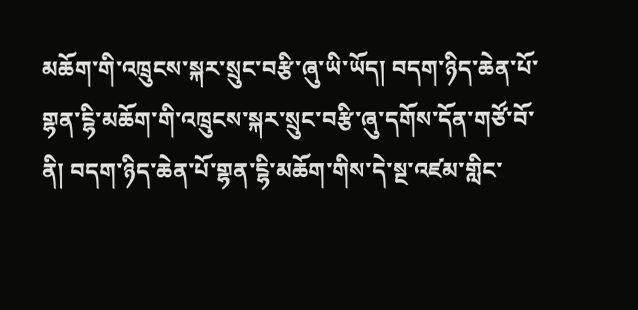མཆོག་གི་འཁྲུངས་སྐར་སྲུང་བརྩི་ཞུ་ཡི་ཡོད། བདག་ཉིད་ཆེན་པོ་གྷན་ངྷི་མཆོག་གི་འཁྲུངས་སྐར་སྲུང་བརྩི་ཞུ་དགོས་དོན་གཙོ་བོ་ནི། བདག་ཉིད་ཆེན་པོ་གྷན་ངྷི་མཆོག་གིས་དེ་སྔ་འཛམ་གླིང་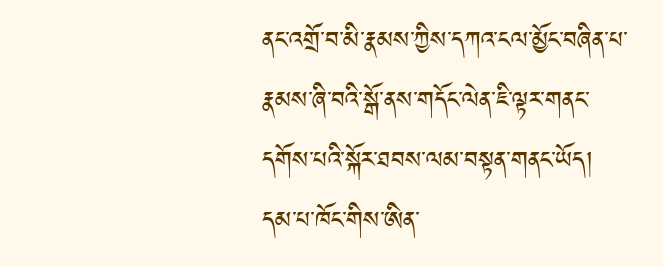ནང་འགྲོ་བ་མི་རྣམས་ཀྱིས་དཀའ་ངལ་མྱོང་བཞིན་པ་རྣམས་ཞི་བའི་སྒོ་ནས་གདོང་ལེན་ཇི་ལྟར་གནང་དགོས་པའི་སྐོར་ཐབས་ལམ་བསྟན་གནང་ཡོད། དམ་པ་ཁོང་གིས་ཨིན་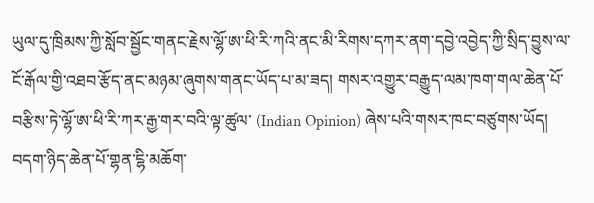ཡུལ་དུ་ཁྲིམས་ཀྱི་སློབ་སྦྱོང་གནང་རྗེས་ལྷོ་ཨ་ཕི་རི་ཀའི་ནང་མི་རིགས་དཀར་ནག་དབྱེ་འབྱེད་ཀྱི་སྲིད་བྱུས་ལ་ངོ་རྒོལ་གྱི་འཐབ་རྩོད་ནང་མཉམ་ཞུགས་གནང་ཡོད་པ་མ་ཟད། གསར་འགྱུར་བརྒྱུད་ལམ་ཁག་གལ་ཆེན་པོ་བརྩིས་ཏེ་ལྷོ་ཨ་ཕི་རི་ཀར་རྒྱ་གར་བའི་ལྟ་ཚུལ་ (Indian Opinion) ཞེས་པའི་གསར་ཁང་བཙུགས་ཡོད།
བདག་ཉིད་ཆེན་པོ་གྷན་ངྷི་མཆོག་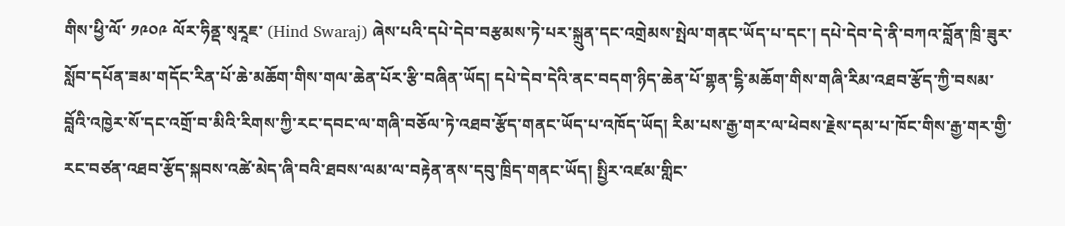གིས་ཕྱི་ལོ་ ༡༩༠༩ ལོར་ཧིནྡ་སྭརཱཇ་ (Hind Swaraj) ཞེས་པའི་དཔེ་དེབ་བརྩམས་ཏེ་པར་སྐྲུན་དང་འགྲེམས་སྤེལ་གནང་ཡོད་པ་དང་། དཔེ་དེབ་དེ་ནི་བཀའ་བློན་ཁྲི་ཟུར་སློབ་དཔོན་ཟམ་གདོང་རིན་པོ་ཆེ་མཆོག་གིས་གལ་ཆེན་པོར་རྩི་བཞིན་ཡོད། དཔེ་དེབ་དེའི་ནང་བདག་ཉིད་ཆེན་པོ་གྷན་ངྷི་མཆོག་གིས་གཞི་རིམ་འཐབ་རྩོད་ཀྱི་བསམ་བློའི་འཁྱེར་སོ་དང་འགྲོ་བ་མིའི་རིགས་ཀྱི་རང་དབང་ལ་གཞི་བཅོལ་ཏེ་འཐབ་རྩོད་གནང་ཡོད་པ་འཁོད་ཡོད། རིམ་པས་རྒྱ་གར་ལ་ཕེབས་རྗེས་དམ་པ་ཁོང་གིས་རྒྱ་གར་གྱི་རང་བཙན་འཐབ་རྩོད་སྐབས་འཚེ་མེད་ཞི་བའི་ཐབས་ལམ་ལ་བརྟེན་ནས་དབུ་ཁྲིད་གནང་ཡོད། སྤྱིར་འཛམ་གླིང་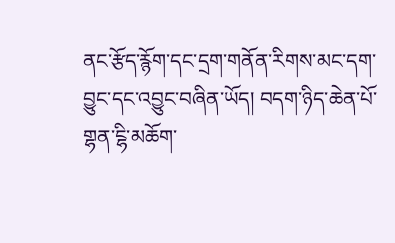ནང་རྩོད་རྙོག་དང་དྲག་གནོན་རིགས་མང་དག་བྱུང་དང་འབྱུང་བཞིན་ཡོད། བདག་ཉིད་ཆེན་པོ་གྷན་ངྷི་མཆོག་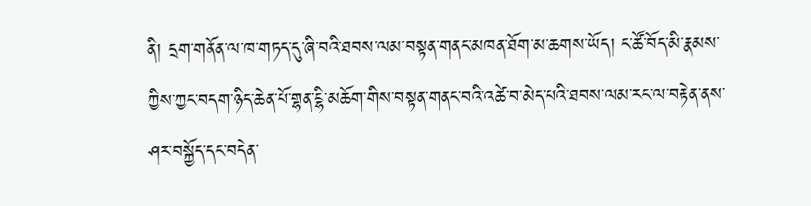ནི། དྲག་གནོན་ལ་ཁ་གཏད་དུ་ཞི་བའི་ཐབས་ལམ་བསྟན་གནང་མཁན་ཐོག་མ་ཆགས་ཡོད། ང་ཚོ་བོད་མི་རྣམས་ཀྱིས་ཀྱང་བདག་ཉིད་ཆེན་པོ་གྷན་ངྷི་མཆོག་གིས་བསྟན་གནང་བའི་འཚེ་བ་མེད་པའི་ཐབས་ལམ་རང་ལ་བརྟེན་ནས་ཤར་བསྐྱོད་དང་བདེན་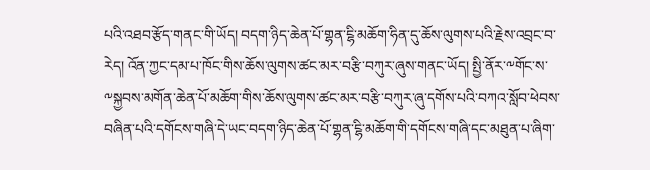པའི་འཐབ་རྩོད་གནང་གི་ཡོད། བདག་ཉིད་ཆེན་པོ་གྷན་ངྷི་མཆོག་ཧིན་དུ་ཆོས་ལུགས་པའི་རྗེས་འབྲང་བ་རེད། འོན་ཀྱང་དམ་པ་ཁོང་གིས་ཆོས་ལུགས་ཚང་མར་བརྩི་བཀུར་ཞུས་གནང་ཡོད། སྤྱི་ནོར་༸གོང་ས་༸སྐྱབས་མགོན་ཆེན་པོ་མཆོག་གིས་ཆོས་ལུགས་ཚང་མར་བརྩི་བཀུར་ཞུ་དགོས་པའི་བཀའ་སློབ་ཕེབས་བཞིན་པའི་དགོངས་གཞི་དེ་ཡང་བདག་ཉིད་ཆེན་པོ་གྷན་ངྷི་མཆོག་གི་དགོངས་གཞི་དང་མཐུན་པ་ཞིག་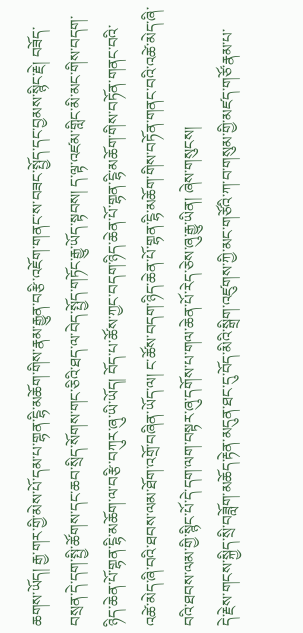ཆགས་ཡོད། རྒྱ་གར་གྱི་མེས་པོ་དམ་པ་གྷན་ངྷི་མཆོག་གིས་རྣམ་རྒྱུན་བརྩི་འཇོག་གནང་ས་བཟང་སྤྱོད་དང་བྱམས་སྙིང་རྗེ། བཟོད་བསྲན་དེ་དག་སྤྱི་ཚོགས་དང་ཆབ་སྲིད་སོགས་གང་ཅིའི་ཐད་ལ་བེད་སྤྱོད་གཏོང་རྒྱུ་ཡོད་སྟབས། ད་ལྟ་འཛམ་གླིང་མི་མང་གིས་བདག་ཉིད་ཆེན་པོ་གྷན་ངྷི་མཆོག་ལ་བརྩི་བཀུར་ཞུ་ཡི་ཡོད། བོད་པ་ཚོས་ཀྱང་བདག་ཉིད་ཆེན་པོ་གྷན་ངྷི་མཆོག་གིས་བཏོན་གནང་བའི་འཚེ་མེད་ཞི་བའི་ཐབས་ལམ་ཐོག་འགྲོ་བཞིན་ཡོད་ལ། ང་ཚོས་བདག་ཉིད་ཆེན་པོ་གྷན་ངྷི་མཆོག་གིས་བཏོན་གནང་བའི་འཚེ་མེད་ཞི་བའི་ཐབས་ལམ་གྱི་སྙིང་པོ་དེ་དག་ལག་བསྟར་ཞུ་དགོས་པ་གལ་ཆེན་པོ་རེད་ཅེས་ཞུ་རྒྱུ་ཡིན། ཞེས་གསུངས།
དེ་རྗེས་གངས་སྐྱིད་སྲི་བཟློག་མཆོད་རྟེན་མདུན་ཐང་དུ་བོད་མིའི་སྒྲིག་འཛུགས་ཀྱི་མང་གཙོའི་ཀ་བ་གསུམ་གྱི་མཛད་གཙོ་རྣམ་པ་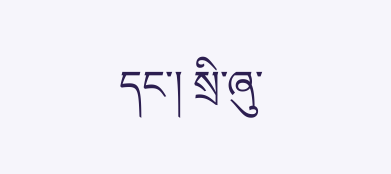དང་། སྲི་ཞུ་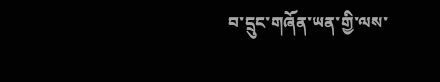བ་དྲུང་གཞོན་ཡན་གྱི་ལས་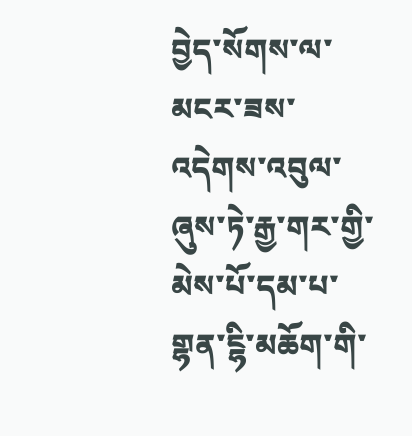བྱེད་སོགས་ལ་མངར་ཟས་འདེགས་འབུལ་ཞུས་ཏེ་རྒྱ་གར་གྱི་མེས་པོ་དམ་པ་གྷན་ངྷི་མཆོག་གི་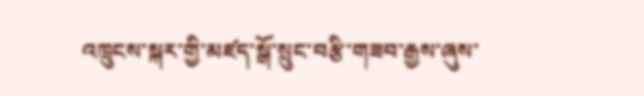འཁྲུངས་སྐར་གྱི་མཛད་སྒོ་སྲུང་བརྩི་གཟབ་རྒྱས་ཞུས་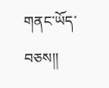གནང་ཡོད་བཅས།།